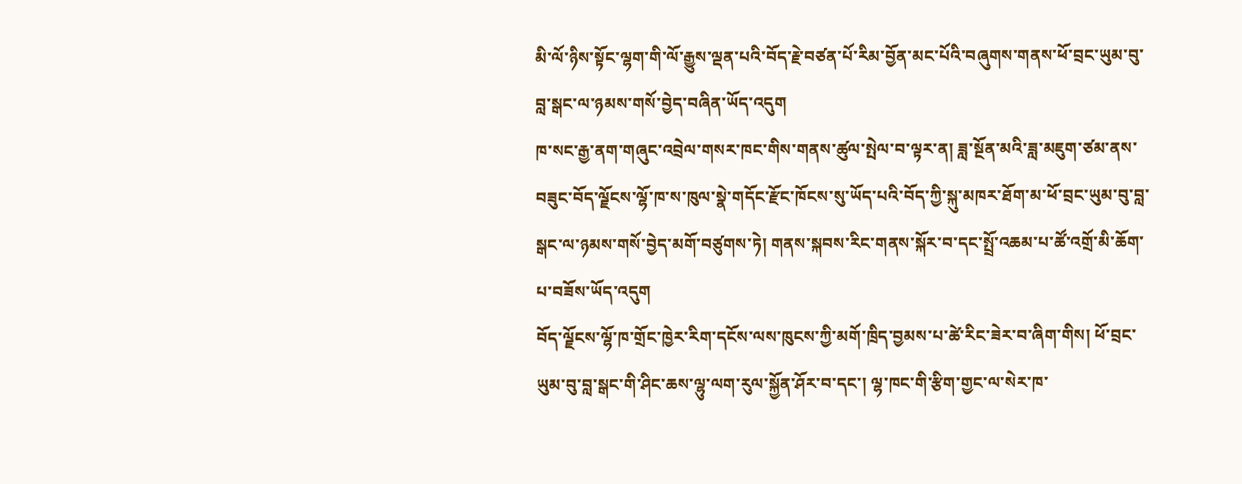མི་ལོ་ཉིས་སྟོང་ལྷག་གི་ལོ་རྒྱུས་ལྡན་པའི་བོད་རྗེ་བཙན་པོ་རིམ་བྱོན་མང་པོའི་བཞུགས་གནས་ཕོ་བྲང་ཡུམ་བུ་བླ་སྒང་ལ་ཉམས་གསོ་བྱེད་བཞིན་ཡོད་འདུག
ཁ་སང་རྒྱ་ནག་གཞུང་འབྲེལ་གསར་ཁང་གིས་གནས་ཚུལ་སྤེལ་བ་ལྟར་ན། ཟླ་སྔོན་མའི་ཟླ་མཇུག་ཙམ་ནས་བཟུང་བོད་ལྗོངས་ལྷོ་ཁ་ས་ཁུལ་སྣེ་གདོང་རྫོང་ཁོངས་སུ་ཡོད་པའི་བོད་ཀྱི་སྐུ་མཁར་ཐོག་མ་ཕོ་བྲང་ཡུམ་བུ་བླ་སྒང་ལ་ཉམས་གསོ་བྱེད་མགོ་བཙུགས་ཏེ། གནས་སྐབས་རིང་གནས་སྐོར་བ་དང་སྤྲོ་འཆམ་པ་ཚོ་འགྲོ་མི་ཆོག་པ་བཟོས་ཡོད་འདུག
བོད་ལྗོངས་ལྷོ་ཁ་གྲོང་ཁྱེར་རིག་དངོས་ལས་ཁུངས་ཀྱི་མགོ་ཁྲིད་བྱམས་པ་ཚེ་རིང་ཟེར་བ་ཞིག་གིས། ཕོ་བྲང་ཡུམ་བུ་བླ་སྒང་གི་ཤིང་ཆས་ལྷུ་ལག་རུལ་སྐྱོན་ཤོར་བ་དང་། ལྷ་ཁང་གི་རྩིག་གྱང་ལ་སེར་ཁ་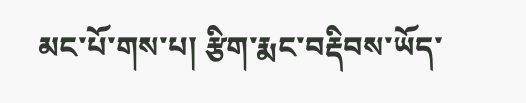མང་པོ་གས་པ། རྩིག་རྨང་བརྡིབས་ཡོད་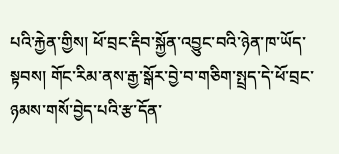པའི་རྐྱེན་གྱིས། ཕོ་བྲང་རྡིབ་སྐྱོན་འབྱུང་བའི་ཉེན་ཁ་ཡོད་སྟབས། གོང་རིམ་ནས་རྒྱ་སྒོར་བྱེ་བ་གཅིག་སྤྲད་དེ་ཕོ་བྲང་ཉམས་གསོ་བྱེད་པའི་རྩ་དོན་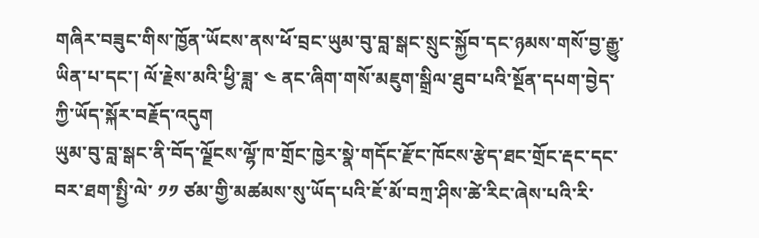གཞིར་བཟུང་གིས་ཁྱོན་ཡོངས་ནས་ཕོ་བྲང་ཡུམ་བུ་བླ་སྒང་སྲུང་སྐྱོབ་དང་ཉམས་གསོ་བྱ་རྒྱུ་ཡིན་པ་དང་། ལོ་རྗེས་མའི་ཕྱི་ཟླ་ ༤ ནང་ཞིག་གསོ་མཇུག་སྒྲིལ་ཐུབ་པའི་སྔོན་དཔག་བྱེད་ཀྱི་ཡོད་སྐོར་བརྗོད་འདུག
ཡུམ་བུ་བླ་སྒང་ནི་བོད་ལྗོངས་ལྷོ་ཁ་གྲོང་ཁྱེར་སྣེ་གདོང་རྫོང་ཁོངས་རྩེད་ཐང་གྲོང་རྡང་དང་བར་ཐག་སྤྱི་ལེ་ ༡༡ ཙམ་གྱི་མཚམས་སུ་ཡོད་པའི་ཇོ་མོ་བཀྲ་ཤིས་ཚེ་རིང་ཞེས་པའི་རི་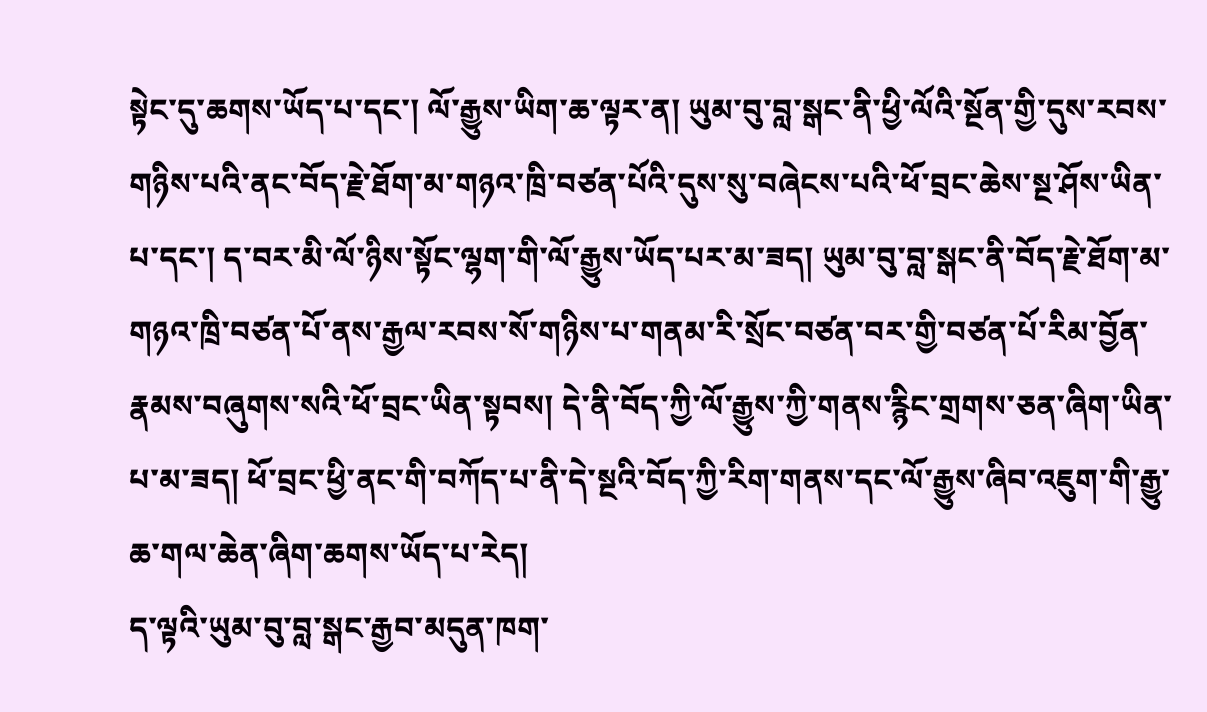སྟེང་དུ་ཆགས་ཡོད་པ་དང་། ལོ་རྒྱུས་ཡིག་ཆ་ལྟར་ན། ཡུམ་བུ་བླ་སྒང་ནི་ཕྱི་ལོའི་སྔོན་གྱི་དུས་རབས་གཉིས་པའི་ནང་བོད་རྗེ་ཐོག་མ་གཉའ་ཁྲི་བཙན་པོའི་དུས་སུ་བཞེངས་པའི་ཕོ་བྲང་ཆེས་སྔ་ཤོས་ཡིན་པ་དང་། ད་བར་མི་ལོ་ཉིས་སྟོང་ལྷག་གི་ལོ་རྒྱུས་ཡོད་པར་མ་ཟད། ཡུམ་བུ་བླ་སྒང་ནི་བོད་རྗེ་ཐོག་མ་གཉའ་ཁྲི་བཙན་པོ་ནས་རྒྱལ་རབས་སོ་གཉིས་པ་གནམ་རི་སྲོང་བཙན་བར་གྱི་བཙན་པོ་རིམ་བྱོན་རྣམས་བཞུགས་སའི་ཕོ་བྲང་ཡིན་སྟབས། དེ་ནི་བོད་ཀྱི་ལོ་རྒྱུས་ཀྱི་གནས་རྙིང་གྲགས་ཅན་ཞིག་ཡིན་པ་མ་ཟད། ཕོ་བྲང་ཕྱི་ནང་གི་བཀོད་པ་ནི་དེ་སྔའི་བོད་ཀྱི་རིག་གནས་དང་ལོ་རྒྱུས་ཞིབ་འཇུག་གི་རྒྱུ་ཆ་གལ་ཆེན་ཞིག་ཆགས་ཡོད་པ་རེད།
ད་ལྟའི་ཡུམ་བུ་བླ་སྒང་རྒྱབ་མདུན་ཁག་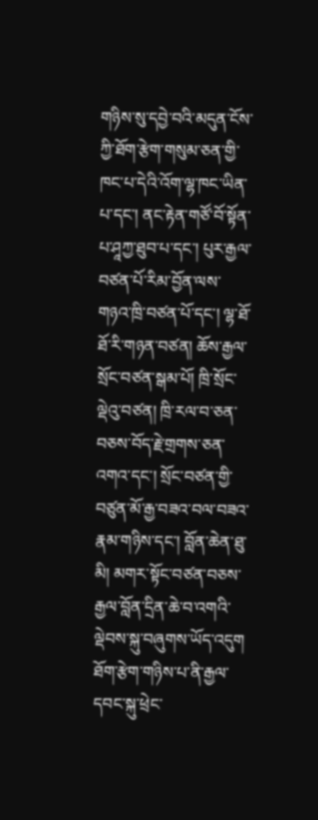གཉིས་སུ་དབྱེ་བའི་མདུན་ངོས་ཀྱི་ཐོག་རྩེག་གསུམ་ཅན་གྱི་ཁང་པ་དེའི་འོག་ལྷ་ཁང་ཡིན་པ་དང་། ནང་རྟེན་གཙོ་བོ་སྟོན་པ་ཤཱཀྱ་ཐུབ་པ་དང་། པུར་རྒྱལ་བཙན་པོ་རིམ་བྱོན་ལས་གཉའ་ཁྲི་བཙན་པོ་དང་། ལྷ་ཐོ་ཐོ་རི་གཉན་བཙན། ཆོས་རྒྱལ་སྲོང་བཙན་སྒམ་པོ། ཁྲི་སྲོང་ལྡེའུ་བཙན། ཁྲི་རལ་བ་ཅན་བཅས་བོད་རྗེ་གྲགས་ཅན་འགའ་དང་། སྲོང་བཙན་གྱི་བཙུན་མོ་རྒྱ་བཟའ་བལ་བཟའ་རྣམ་གཉིས་དང་། བློན་ཆེན་ཐུ་མི། མགར་སྟོང་བཙན་བཅས་རྒྱལ་བློན་དྲིན་ཆེ་བ་འགའི་ལྡེབས་སྐུ་བཞུགས་ཡོད་འདུག
ཐོག་རྩེག་གཉིས་པ་ནི་རྒྱལ་དབང་སྐུ་ཕྲེང་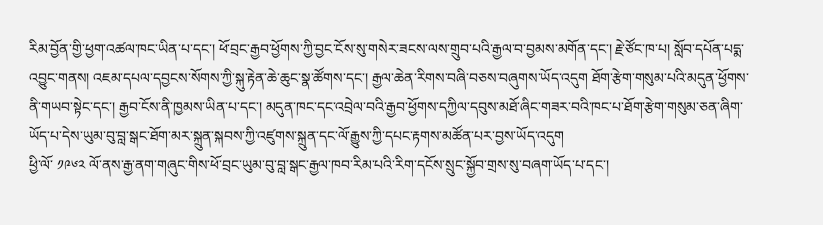རིམ་བྱོན་གྱི་ཕྱག་འཚལ་ཁང་ཡིན་པ་དང་། ཕོ་བྲང་རྒྱབ་ཕྱོགས་ཀྱི་བྱང་ངོས་སུ་གསེར་ཟངས་ལས་གྲུབ་པའི་རྒྱལ་བ་བྱམས་མགོན་དང་། རྗེ་ཙོང་ཁ་པ། སློབ་དཔོན་པདྨ་འབྱུང་གནས། འཇམ་དཔལ་དབྱངས་སོགས་ཀྱི་སྐུ་རྟེན་ཆེ་ཆུང་སྣ་ཚོགས་དང་། རྒྱལ་ཆེན་རིགས་བཞི་བཅས་བཞུགས་ཡོད་འདུག ཐོག་རྩེག་གསུམ་པའི་མདུན་ཕྱོགས་ནི་གཡབ་སྟེང་དང་། རྒྱབ་ངོས་ནི་ཁྱམས་ཡིན་པ་དང་། མདུན་ཁང་དང་འབྲེལ་བའི་རྒྱབ་ཕྱོགས་དཀྱིལ་དབུས་མཐོ་ཞིང་གཟར་བའི་ཁང་པ་ཐོག་རྩེག་གསུམ་ཅན་ཞིག་ཡོད་པ་དེས་ཡུམ་བུ་བླ་སྒང་ཐོག་མར་སྐྲུན་སྐབས་ཀྱི་འཛུགས་སྐྲུན་དང་ལོ་རྒྱུས་ཀྱི་དཔང་རྟགས་མཚོན་པར་བྱས་ཡོད་འདུག
ཕྱི་ལོ་ ༡༩༦༢ ལོ་ནས་རྒྱ་ནག་གཞུང་གིས་ཕོ་བྲང་ཡུམ་བུ་བླ་སྒང་རྒྱལ་ཁབ་རིམ་པའི་རིག་དངོས་སྲུང་སྐྱོབ་གྲས་སུ་བཞག་ཡོད་པ་དང་།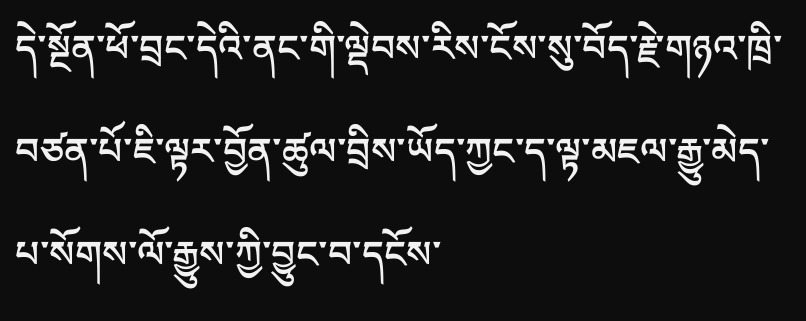དེ་སྔོན་ཕོ་བྲང་དེའི་ནང་གི་ལྡེབས་རིས་ངོས་སུ་བོད་རྗེ་གཉའ་ཁྲི་བཙན་པོ་ཇི་ལྟར་བྱོན་ཚུལ་བྲིས་ཡོད་ཀྱང་ད་ལྟ་མཇལ་རྒྱུ་མེད་པ་སོགས་ལོ་རྒྱུས་ཀྱི་བྱུང་བ་དངོས་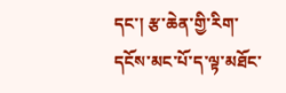དང་། རྩ་ཆེན་གྱི་རིག་དངོས་མང་པོ་ད་ལྟ་མཐོང་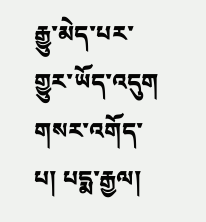རྒྱུ་མེད་པར་གྱུར་ཡོད་འདུག
གསར་འགོད་པ། པདྨ་རྒྱལ།